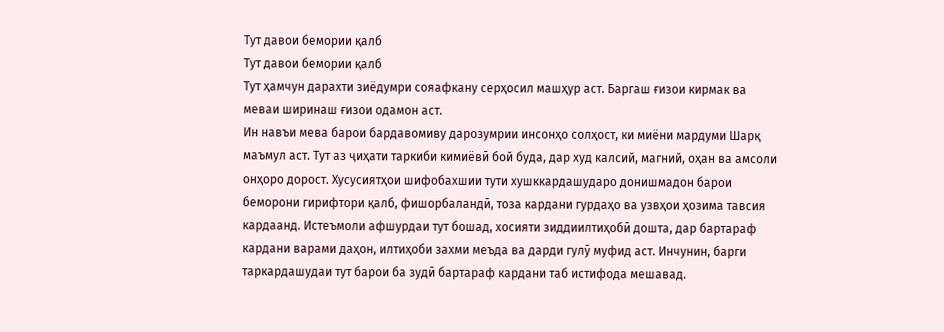Тут давои бемории қалб
Тут давои бемории қалб
Тут ҳамчун дарахти зиёдумри сояафкану серҳосил машҳур аст. Баргаш ғизои кирмак ва меваи ширинаш ғизои одамон аст.
Ин навъи мева барои бардавомиву дарозумрии инсонҳо солҳост, ки миёни мардуми Шарқ маъмул аст. Тут аз ҷиҳати таркиби кимиёвӣ бой буда, дар худ калсий, магний, оҳан ва амсоли онҳоро дорост. Хусусиятҳои шифобахшии тути хушккардашударо донишмадон барои беморони гирифтори қалб, фишорбаландӣ, тоза кардани гурдаҳо ва узвҳои ҳозима тавсия кардаанд. Истеъмоли афшурдаи тут бошад, хосияти зиддиилтиҳобӣ дошта, дар бартараф кардани варами даҳон, илтиҳоби захми меъда ва дарди гулӯ муфид аст. Инчунин, барги таркардашудаи тут барои ба зудӣ бартараф кардани таб истифода мешавад.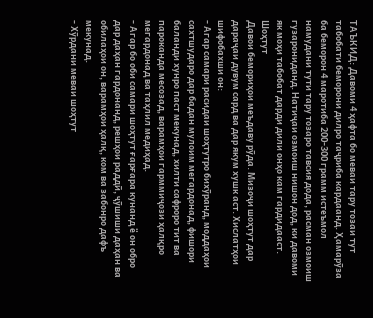ТАЪКИД: Давоми 4 ҳафта бо меваи тару тозаи тут табобати беморони дилро таҷриба кардаанд. Ҳамарӯза ба беморон 4 маротиба 200-300 грамм истеъмол намудани тути тару тозаро тавсия дода, расман озмоиш гузарониданд. Натиҷаи озмоиш нишон дод, ки давоми як моҳи табобат дарди дили онҳо кам гардидааст.
Шоҳтут
Давои бемориҳои меъдаву рӯда. Мизоҷи шоҳтут дар дараҷаи дувум сард ва дар якум хушк аст. Хислатҳои шифобахши он:
- Агар самари расидаи шоҳтутро бихӯранд, моддаҳои сахтшударо дар бадан мулоим мегардонад, фишори баланди хунро паст мекунад, хилти сафроро тит ва пароканда месозад, варамҳои гарммиҷози ҳалқро мегардонад ва таҳлил медиҳад.
- Агар бо оби самари шоҳтут ғарғара кунанд ё он обро дар даҳан гардонанд, решҳои раддӣ, ҷӯшиши даҳан ва обилаҳои он, варамҳои ҳалқ, ком ва забонро дафъ мекунад.
- Хӯрдани меваи шоҳтут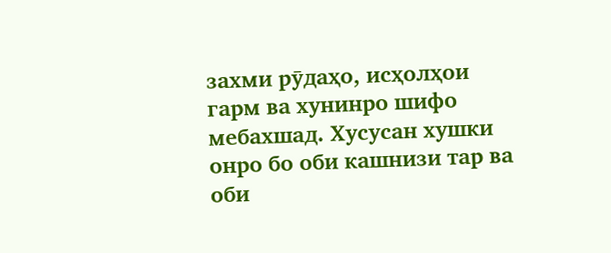захми рӯдаҳо, исҳолҳои гарм ва хунинро шифо мебахшад. Хусусан хушки онро бо оби кашнизи тар ва оби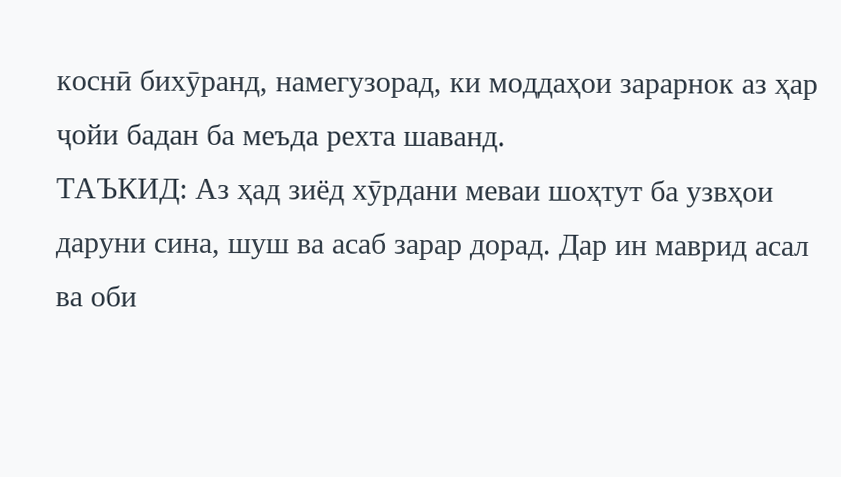коснӣ бихӯранд, намегузорад, ки моддаҳои зарарнок аз ҳар ҷойи бадан ба меъда рехта шаванд.
ТАЪКИД: Аз ҳад зиёд хӯрдани меваи шоҳтут ба узвҳои даруни сина, шуш ва асаб зарар дорад. Дар ин маврид асал ва оби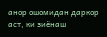анор ошомидан даркор аст, ки зиёнаш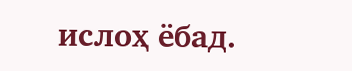ислоҳ ёбад.